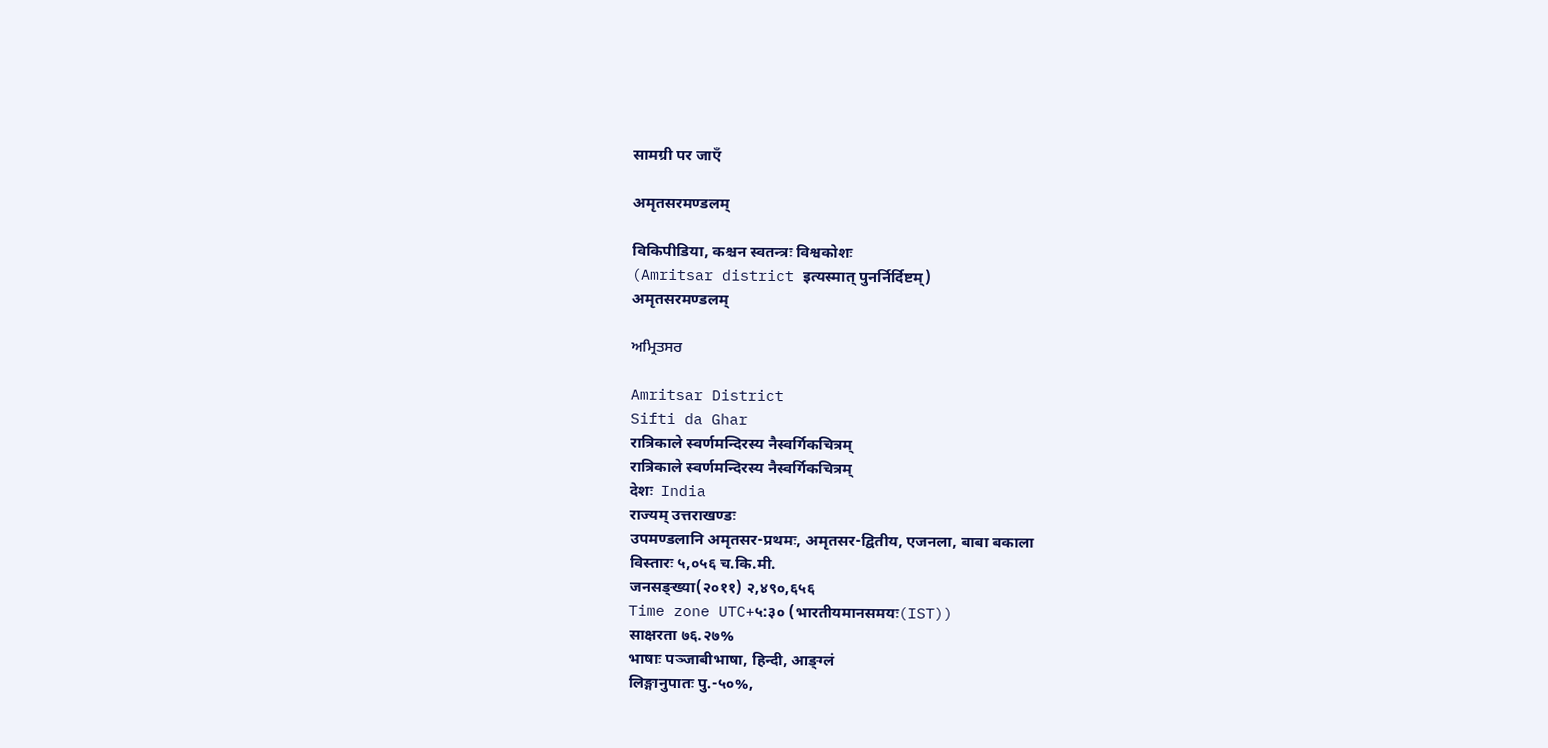सामग्री पर जाएँ

अमृतसरमण्डलम्

विकिपीडिया, कश्चन स्वतन्त्रः विश्वकोशः
(Amritsar district इत्यस्मात् पुनर्निर्दिष्टम्)
अमृतसरमण्डलम्

ਅਮ੍ਰਿਤਸਰ

Amritsar District
Sifti da Ghar
रात्रिकाले स्वर्णमन्दिरस्य नैस्वर्गिकचित्रम्
रात्रिकाले स्वर्णमन्दिरस्य नैस्वर्गिकचित्रम्
देशः  India
राज्यम् उत्तराखण्डः
उपमण्डलानि अमृतसर-प्रथमः, अमृतसर-द्वितीय, एजनला, बाबा बकाला
विस्तारः ५,०५६ च.कि.मी.
जनसङ्ख्या(२०११) २,४९०,६५६
Time zone UTC+५:३० (भारतीयमानसमयः(IST))
साक्षरता ७६.२७%
भाषाः पञ्जाबीभाषा, हिन्दी, आङ्ग्लं
लिङ्गानुपातः पु.-५०%,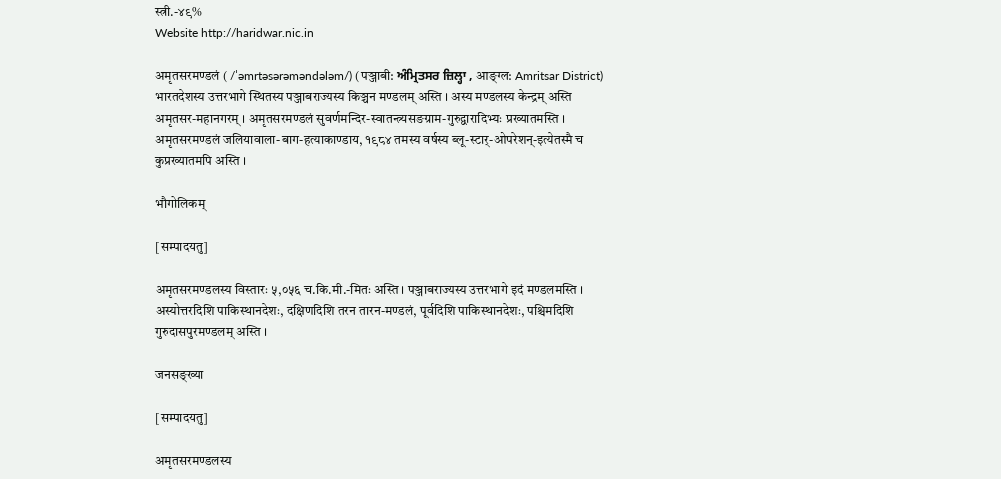स्त्री.-४९%
Website http://haridwar.nic.in

अमृतसरमण्डलं ( /ˈəmrtəsərəməndələm/) (पञ्जाबी: ਅੰਮ੍ਰਿਤਸਰ ਜ਼ਿਲ੍ਹਾ , आङ्ग्ल: Amritsar District) भारतदेशस्य उत्तरभागे स्थितस्य पञ्जाबराज्यस्य किञ्चन मण्डलम् अस्ति । अस्य मण्डलस्य केन्द्रम् अस्ति अमृतसर-महानगरम् । अमृतसरमण्डलं सुवर्णमन्दिर-स्वातन्त्र्यसङग्राम-गुरुद्वारादिभ्यः प्रख्यातमस्ति । अमृतसरमण्डलं जलियावाला-बाग-हत्याकाण्डाय, १९८४ तमस्य वर्षस्य ब्लू-स्टार्-ओपरेशन्-इत्येतस्मै च कुप्रख्यातमपि अस्ति ।

भौगोलिकम्

[सम्पादयतु]

अमृतसरमण्डलस्य विस्तारः ५,०५६ च.कि.मी.-मितः अस्ति । पञ्जाबराज्यस्य उत्तरभागे इदं मण्डलमस्ति । अस्योत्तरदिशि पाकिस्थानदेशः, दक्षिणदिशि तरन तारन-मण्डलं, पूर्वदिशि पाकिस्थानदेशः, पश्चिमदिशि गुरुदासपुरमण्डलम् अस्ति ।

जनसङ्ख्या

[सम्पादयतु]

अमृतसरमण्डलस्य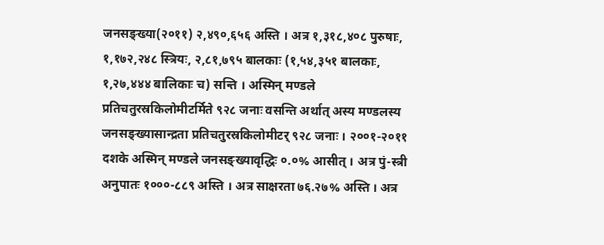जनसङ्ख्या(२०११) २,४९०,६५६ अस्ति । अत्र १,३१८,४०८ पुरुषाः, १,१७२,२४८ स्त्रियः, २,८१,७९५ बालकाः (१,५४,३५१ बालकाः, १,२७,४४४ बालिकाः च) सन्ति । अस्मिन् मण्डले प्रतिचतुरस्रकिलोमीटर्मिते ९२८ जनाः वसन्ति अर्थात् अस्य मण्डलस्य जनसङ्ख्यासान्द्रता प्रतिचतुरस्रकिलोमीटर् ९२८ जनाः । २००१-२०११ दशके अस्मिन् मण्डले जनसङ्ख्यावृद्धिः ०.०% आसीत् । अत्र पुं-स्त्री अनुपातः १०००-८८९ अस्ति । अत्र साक्षरता ७६.२७% अस्ति । अत्र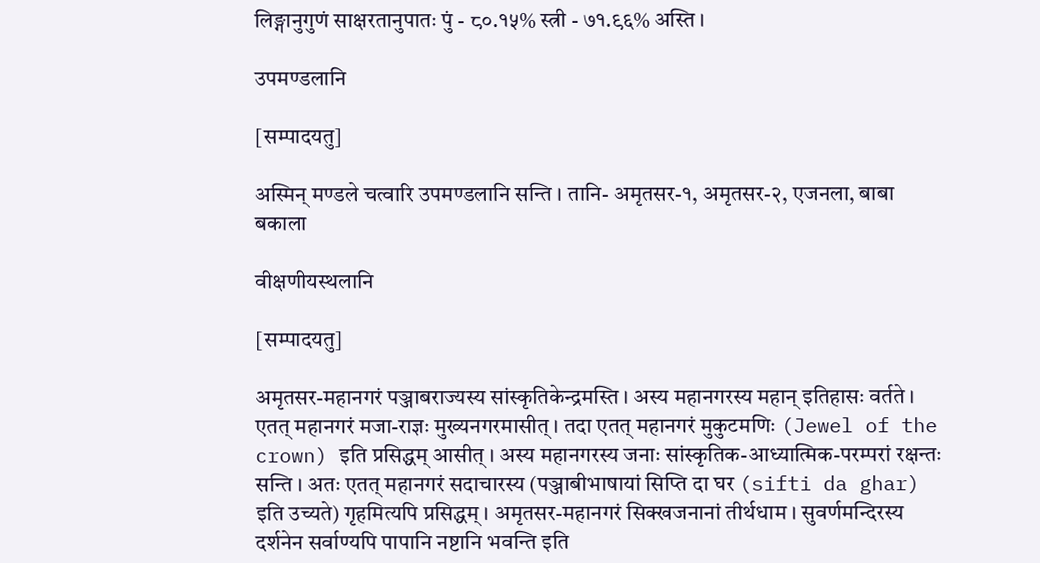लिङ्गानुगुणं साक्षरतानुपातः पुं - ८०.१५% स्त्री - ७१.९६% अस्ति ।

उपमण्डलानि

[सम्पादयतु]

अस्मिन् मण्डले चत्वारि उपमण्डलानि सन्ति । तानि- अमृतसर-१, अमृतसर-२, एजनला, बाबा बकाला

वीक्षणीयस्थलानि

[सम्पादयतु]

अमृतसर-महानगरं पञ्जाबराज्यस्य सांस्कृतिकेन्द्रमस्ति । अस्य महानगरस्य महान् इतिहासः वर्तते । एतत् महानगरं मजा-राज्ञः मुख्यनगरमासीत् । तदा एतत् महानगरं मुकुटमणिः (Jewel of the crown) इति प्रसिद्धम् आसीत् । अस्य महानगरस्य जनाः सांस्कृतिक-आध्यात्मिक-परम्परां रक्षन्तः सन्ति । अतः एतत् महानगरं सदाचारस्य (पञ्जाबीभाषायां सिप्ति दा घर (sifti da ghar) इति उच्यते) गृहमित्यपि प्रसिद्धम् । अमृतसर-महानगरं सिक्खजनानां तीर्थधाम । सुवर्णमन्दिरस्य दर्शनेन सर्वाण्यपि पापानि नष्टानि भवन्ति इति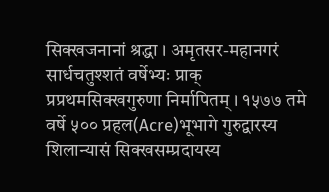सिक्खजनानां श्रद्धा । अमृतसर-महानगरं सार्धचतुश्शतं वर्षेभ्यः प्राक् प्रप्रथमसिक्खगुरुणा निर्मापितम् । १५७७ तमे वर्षे ५०० प्रहल(Acre)भूभागे गुरुद्वारस्य शिलान्यासं सिक्खसम्प्रदायस्य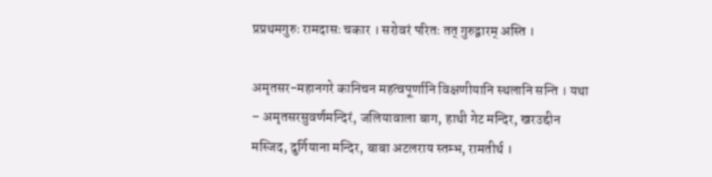प्रप्रथमगुरुः रामदासः चकार । सरोवरं परितः तत् गुरुद्वारम् अस्ति ।

अमृतसर-महानगरे कानिचन महत्वपूर्णानि विक्षणीयानि स्थलानि सन्ति । यथा – अमृतसरसुवर्णमन्दिरं, जलियावाला बाग, हाथी गेट मन्दिर, खरउद्दीन मस्जिद, दुर्गियाना मन्दिर, बाबा अटलराय स्तम्भ, रामतीर्थ ।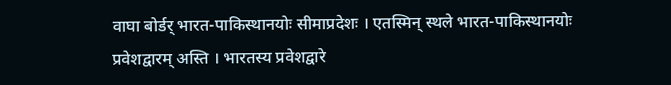वाघा बोर्डर् भारत-पाकिस्थानयोः सीमाप्रदेशः । एतस्मिन् स्थले भारत-पाकिस्थानयोः प्रवेशद्वारम् अस्ति । भारतस्य प्रवेशद्वारे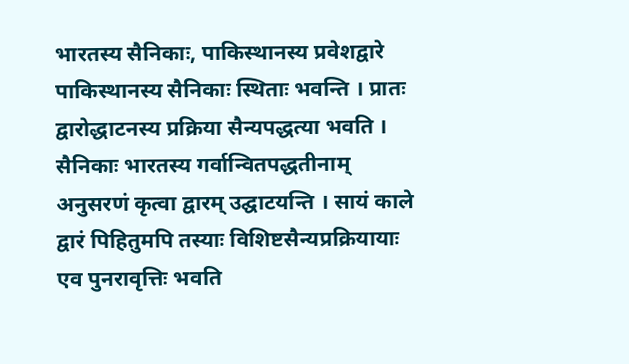भारतस्य सैनिकाः, पाकिस्थानस्य प्रवेशद्वारे पाकिस्थानस्य सैनिकाः स्थिताः भवन्ति । प्रातः द्वारोद्धाटनस्य प्रक्रिया सैन्यपद्धत्या भवति । सैनिकाः भारतस्य गर्वान्वितपद्धतीनाम् अनुसरणं कृत्वा द्वारम् उद्घाटयन्ति । सायं काले द्वारं पिहितुमपि तस्याः विशिष्टसैन्यप्रक्रियायाः एव पुनरावृत्तिः भवति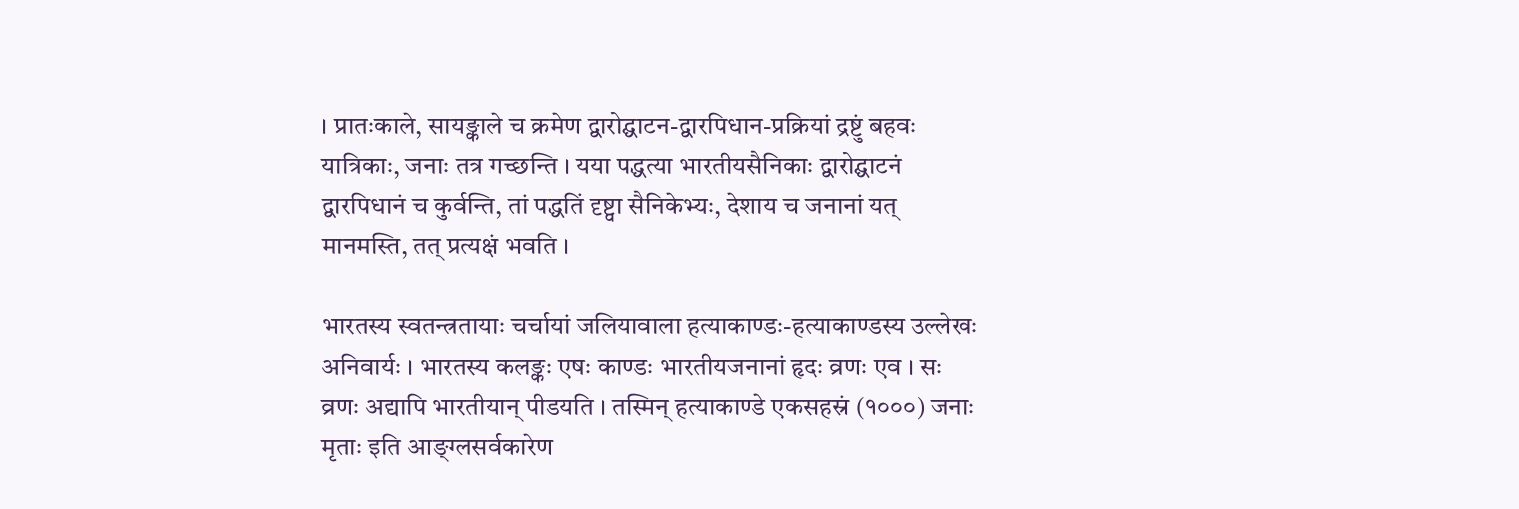। प्रातःकाले, सायङ्काले च क्रमेण द्वारोद्घाटन-द्वारपिधान-प्रक्रियां द्रष्टुं बहवः यात्रिकाः, जनाः तत्र गच्छन्ति । यया पद्धत्या भारतीयसैनिकाः द्वारोद्घाटनं द्वारपिधानं च कुर्वन्ति, तां पद्धतिं दृष्ट्वा सैनिकेभ्यः, देशाय च जनानां यत् मानमस्ति, तत् प्रत्यक्षं भवति ।

भारतस्य स्वतन्त्रतायाः चर्चायां जलियावाला हत्याकाण्डः-हत्याकाण्डस्य उल्लेखः अनिवार्यः । भारतस्य कलङ्कः एषः काण्डः भारतीयजनानां हृदः व्रणः एव । सः व्रणः अद्यापि भारतीयान् पीडयति । तस्मिन् हत्याकाण्डे एकसहस्रं (१०००) जनाः मृताः इति आङ्ग्लसर्वकारेण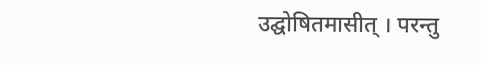उद्घोषितमासीत् । परन्तु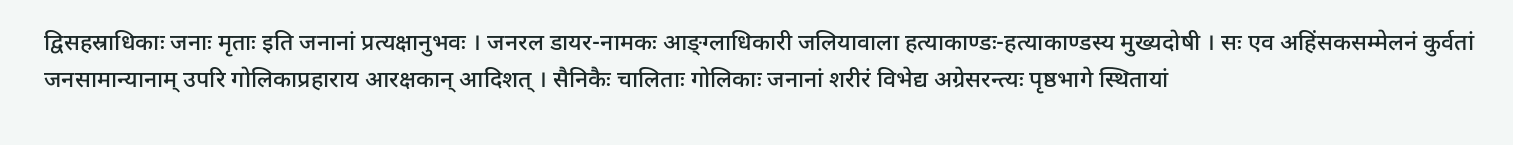द्विसहस्राधिकाः जनाः मृताः इति जनानां प्रत्यक्षानुभवः । जनरल डायर-नामकः आङ्ग्लाधिकारी जलियावाला हत्याकाण्डः-हत्याकाण्डस्य मुख्यदोषी । सः एव अहिंसकसम्मेलनं कुर्वतां जनसामान्यानाम् उपरि गोलिकाप्रहाराय आरक्षकान् आदिशत् । सैनिकैः चालिताः गोलिकाः जनानां शरीरं विभेद्य अग्रेसरन्त्यः पृष्ठभागे स्थितायां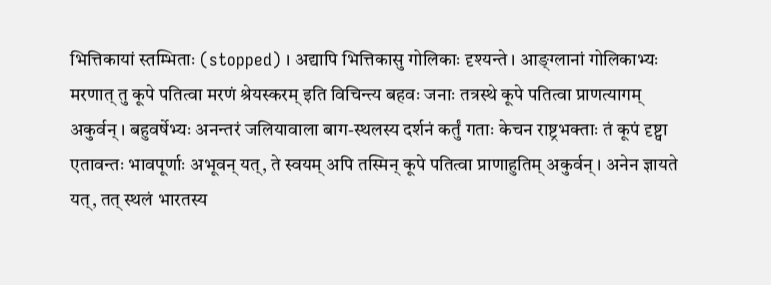भित्तिकायां स्तम्भिताः (stopped) । अद्यापि भित्तिकासु गोलिकाः दृश्यन्ते । आङ्ग्लानां गोलिकाभ्यः मरणात् तु कूपे पतित्वा मरणं श्रेयस्करम् इति विचिन्त्य बहवः जनाः तत्रस्थे कूपे पतित्वा प्राणत्यागम् अकुर्वन् । बहुवर्षेभ्यः अनन्तरं जलियावाला बाग-स्थलस्य दर्शनं कर्तुं गताः केचन राष्ट्रभक्ताः तं कूपं दृष्ट्वा एतावन्तः भावपूर्णाः अभूवन् यत्, ते स्वयम् अपि तस्मिन् कूपे पतित्वा प्राणाहुतिम् अकुर्वन् । अनेन ज्ञायते यत्, तत् स्थलं भारतस्य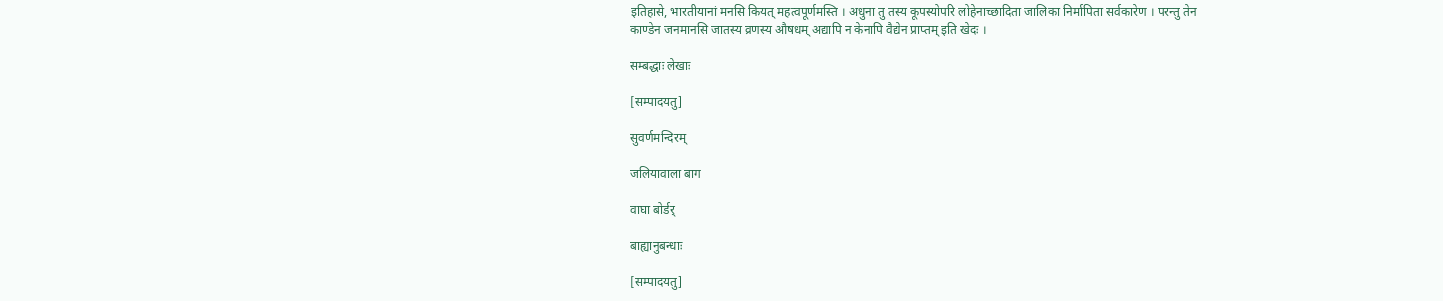इतिहासे, भारतीयानां मनसि कियत् महत्वपूर्णमस्ति । अधुना तु तस्य कूपस्योपरि लोहेनाच्छादिता जालिका निर्मापिता सर्वकारेण । परन्तु तेन काण्डेन जनमानसि जातस्य व्रणस्य औषधम् अद्यापि न केनापि वैद्येन प्राप्तम् इति खेदः ।

सम्बद्धाः लेखाः

[सम्पादयतु]

सुवर्णमन्दिरम्

जलियावाला बाग

वाघा बोर्डर्

बाह्यानुबन्धाः

[सम्पादयतु]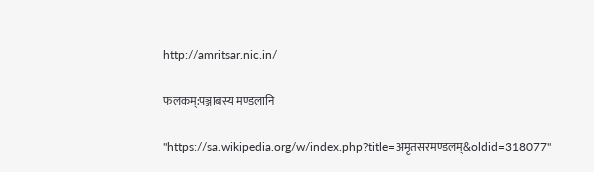http://amritsar.nic.in/

फलकम्:पञ्जाबस्य मण्डलानि

"https://sa.wikipedia.org/w/index.php?title=अमृतसरमण्डलम्&oldid=318077"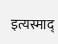इत्यस्माद्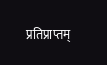प्रतिप्राप्तम्